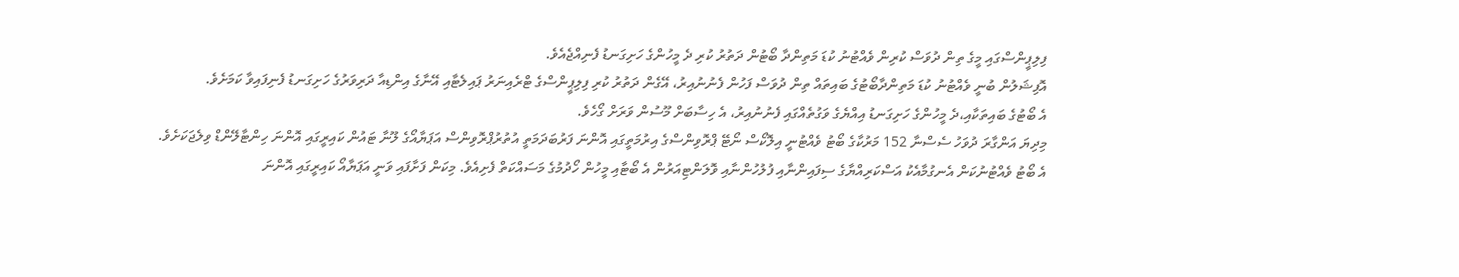ފިލިޕީންސްގައި މީގެ ތިން ދުވަސް ކުރިން ވެއްޓުނު ކުޑަ މަތިންދާ ބޯޓުން ދަތުރު ކުރި ދެ މީހުންގެ ހަށިގަނޑު ފެނިއްޖެއެވެ.
އޮފިޝަލުން ބުނީ ވެއްޓުނު ކުޑަ މަތިންދާބޯޓުގެ ބައިތައް ތިން ދުވަސް ފަހުން ފެނުނުއިރު، އޭގެން ދަތުރު ކުރި ފިލިޕީންސްގެ ޓްރެއިނަރު ޕައިލެޓާއި އޭނާގެ އިންޑިއާ ދަރިވަރުގެ ހަށިގަނޑު ފެނިފައިވާ ކަމަށެވެ.
އެ ބޯޓުގެ ބައިތަކާއި،ދެ މީހުންގެ ހަށިގަނޑު އިއްޔެގެ ވަގުތެއްގައި ފެނުނުއިރު، އެ ހިސާބަށް މޫސުން ވަރަށް ގޯހެވެ.
މިދިޔަ އަންގާރަ ދުވަހު ސެސްނާ 152 މަރުކާގެ ބޯޓު ވެއްޓުނީ އިލޮކޯސް ނޯޓޭ ޕްރޮވިންސްގެ އިރުމަތީގައި އޮންނަ ފަރުބަދަމަތީ އުތުރުޕްރޮވިންސް އަޕަޔާއޯގެ ލޫނާ ޓައުން ކައިރީގައި އޮންނަ ހިންޓާލޭންޑް ވިލެޖަކަށެވެ.
އެ ބޯޓު ވެއްޓުނުކަން އެނގުމާއެކު އަސްކަރިއްޔާގެ ސިފައިންނާއި ފުލުހުންނާއި ވޮލަންޓިއަރުން އެ ބޯޓާއި މީހުން ހޯދުމުގެ މަސައްކަތް ފެށިއެވެ. މިކަން ފަށާފައި ވަނީ އަޕަޔާއޯ ކައިރީގައި އޮންނަ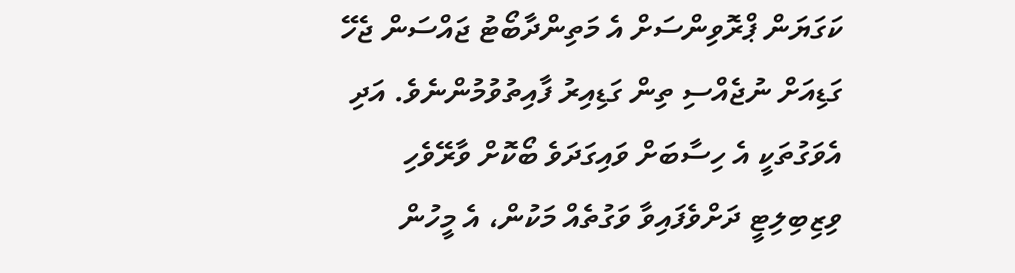ކަގަޔަން ޕްރޮވިންސަށް އެ މަތިންދާބޯޓު ޖައްސަން ޖެހޭ ގަޑިއަށް ނުޖެއްސި ތިން ގަޑިއިރު ފާއިތުވުމުންނެވެ. އަދި އެވަގުތަކީ އެ ހިސާބަށް ވައިގަދަވެ ބޯކޮށް ވާރޭވެހި ވިޒިބިލިޓީ ދަށްވެފައިވާ ވަގުތެއް މަކުން، އެ މީހުން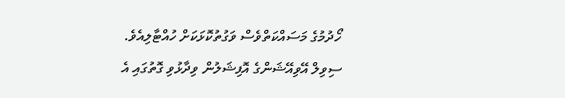ހޯދުމުގެ މަސައްކަތްވެސް ވަގުތުކޮޅަކަށް ހުއްޓާލިއެވެ.
ސިވިލް އޭވިއޭޝަންގެ އޮފިޝަލުން ވިދާޅުވި ގޮތުގައި އެ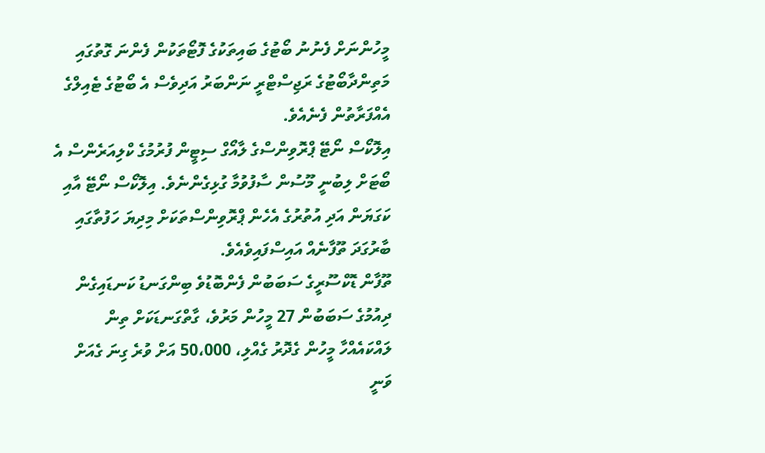މީހުންނަށް ފެނުނު ބޯޓުގެ ބައިތަކުގެ ފޮޓޯތަކުން ފެންނަ ގޮތުގައި މަތިންދާބޯޓުގެ ރަޖިސްޓްރީ ނަންބަރު އަދިވެސް އެ ބޯޓުގެ ޓެއިލްގެ އެއްފަރާތުން ފެނެއެވެ.
އިލޮކޯސް ނޯޓޭ ޕްރޮވިންސްގެ ލާއޯގް ސިޓީން ފުރުމުގެ ކްލިއަރެންސް އެ ބޯޓަށް ލިބުނީ މޫސުން ސާފުވުމާ ގުޅިގެންނެވެ. އިލޮކޯސް ނޯޓޭ އާއި ކަގަޔަން އަދި އުތުރުގެ އެހެން ޕްރޮވިންސްތަކަށް މިދިޔަ ހަފުތާގައި ބާރުގަދަ ތޫފާނެއް އައިސްފައިވެއެވެ.
ތޫފާން ޑޮކްސޫރީގެ ސަބަބުން ފެންބޮޑުވެ ބިންގަނޑު ކަނޑައިގެން ދިއުމުގެ ސަބަބުން 27 މީހުން މަރުވެ، ގާތްގަނޑަކަށް ތިން ލައްކައެއްހާ މީހުން ގެދޮރު ގެއްލި، 50،000 އަށް ވުރެ ގިނަ ގެއަށް ވަނީ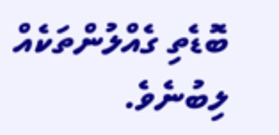ބޮޑެތި ގެއްލުންތަކެއް ލިބުނެވެ.